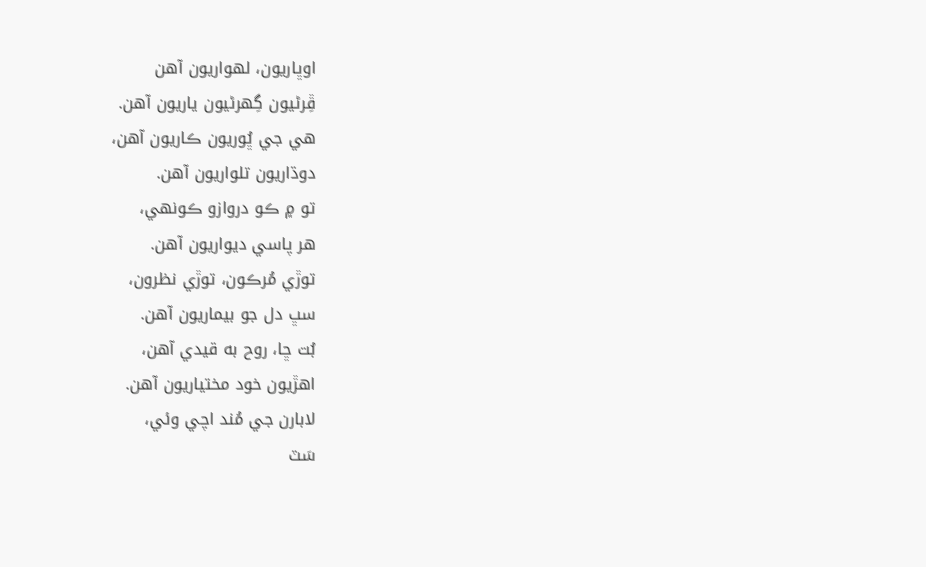اوڀاريون، لهواريون آهن
ڦِرڻيون گِهرڻيون ياريون آهن.
هي جي ڀُوريون ڪاريون آهن،
دوڌاريون تلواريون آهن.
تو ۾ ڪو دروازو ڪونهي،
هر پاسي ديواريون آهن.
توڙي مُرڪون، توڙي نظرون،
سڀ دل جو بيماريون آهن.
بُت ڇا، روح به قيدي آهن،
اهڙيون خود مختياريون آهن.
لابارن جي مُند اچي وئي،
سَٽ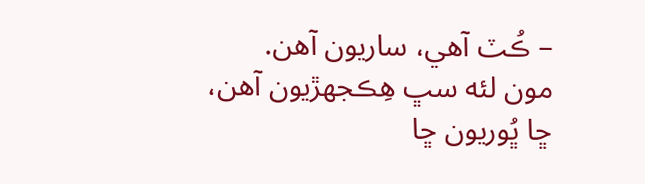– ڪُٽ آهي، ساريون آهن.
مون لئه سڀ هِڪجهڙيون آهن،
ڇا ڀُوريون ڇا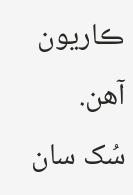ڪاريون آهن.
سُک سان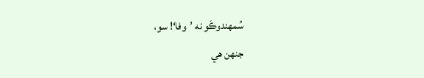سُمهندوڪَو نه ’وفا‘! سو،
جنهن هي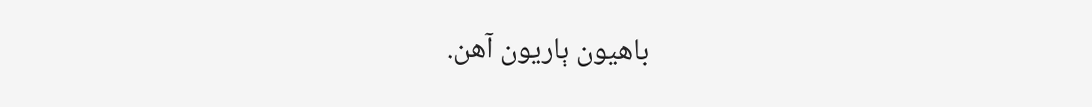باهيون ٻاريون آهن.